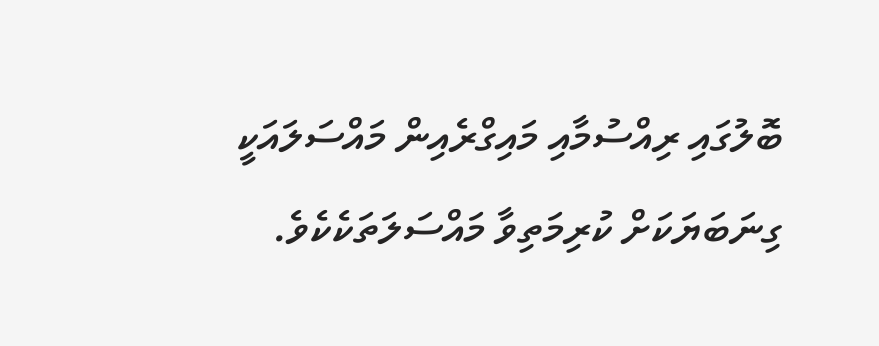ބޮލުގައި ރިއްސުމާއި މައިގްރެއިން މައްސަލައަކީ ގިނަބަޔަކަށް ކުރިމަތިވާ މައްސަލަތަކެކެވެ.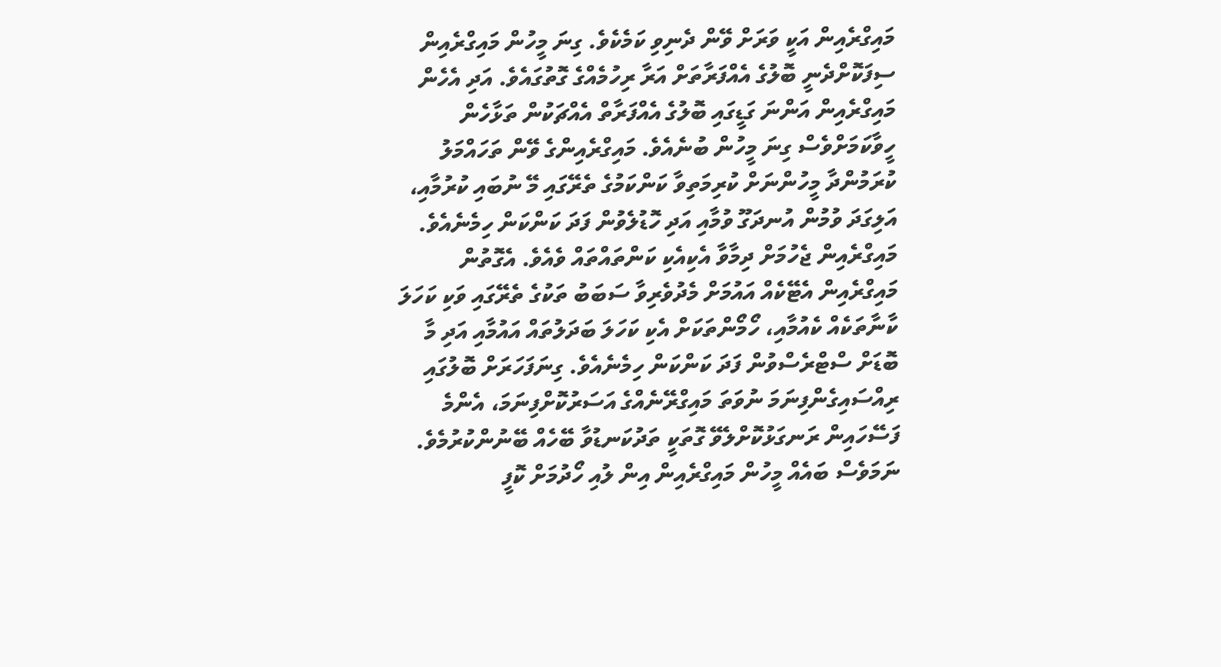މައިގްރެއިން އަކީ ވަރަށް ވޭން ދެނިވި ކަމެކެވެ. ގިނަ މީހުން މައިގްރެއިން ސިފަކޮށްދެނީ ބޮލުގެ އެއްފަރާތަށް އަރާ ރިހުމެއްގެ ގޮތުގައެވެ. އަދި އެހެން މައިގްރެއިން އަންނަ ގަޑީގައި ބޮލުގެ އެއްފަރާތް އެއްޗަކުން ތަޅާހެން ހީވާކަމަށްވެސް ގިނަ މީހުން ބުނެއެވެ. މައިގްރެއިންގެ ވޭން ތަހައްމަލު ކުރަމުންދާ މީހުންނަށް ކުރިމަތިވާ ކަންކަމުގެ ތެރޭގައި މޭ ނުބައި ކުރުމާއި، އަލިގަދަ ވުމުން އުނދަގޫ ވުމާއި އަދި ހޮޑުލެވުން ފަދަ ކަންކަން ހިމެނެއެވެ.
މައިގްރެއިން ޖެހުމަށް ދިމާވާ އެކިއެކި ކަންތައްތައް ވެއެވެ. އެގޮތުން މައިގްރެއިން އެޓޭކެއް އައުމަށް މެދުވެރިވާ ސަބަބު ތަކުގެ ތެރޭގައި ވަކި ކަހަލަ ކާނާތަކެއް ކެއުމާއި، ހޯމޯންތަކަށް އެކި ކަހަލަ ބަދަލުތައް އައުމާއި އަދި މާ ބޮޑަށް ސްޓްރެސްވުން ފަދަ ކަންކަން ހިމެނެއެވެ. ގިނަފަހަރަށް ބޮލުގައި ރިއްސައިގެންފިނަމަ ނުވަތަ މައިގްރޭނެއްގެ އަސަރުކޮށްފިނަމަ، އެންމެ ފަސޭހައިން ރަނގަޅުކޮށްލެވޭ ގޮތަކީ ތަދުކަނޑުވާ ބޭހެއް ބޭނުންކުރުމެވެ. ނަމަވެސް ބައެއް މީހުން މައިގްރެއިން އިން ލުއި ހޯދުމަށް ކޮފީ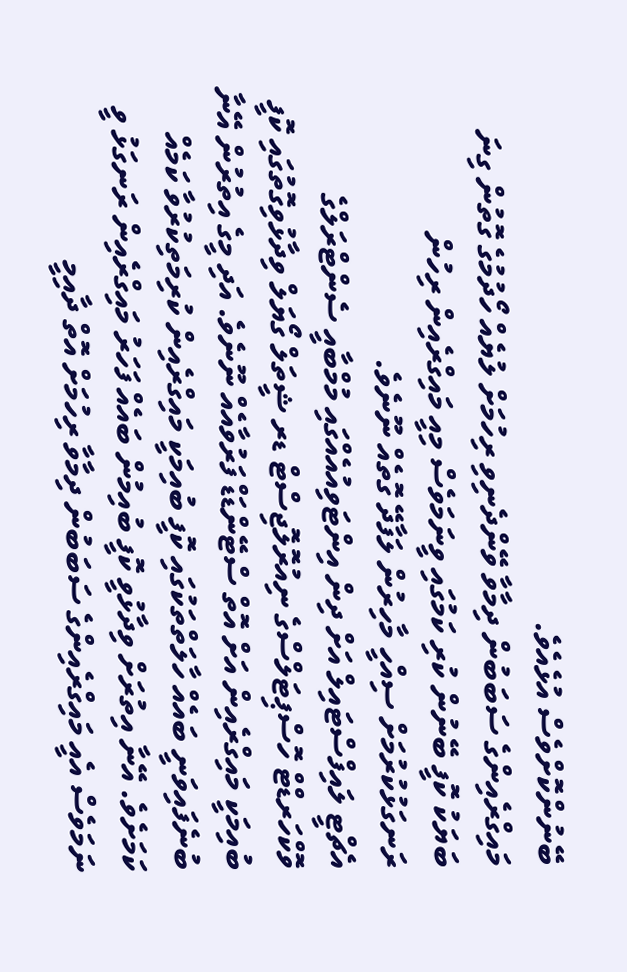ބޭނުންކޮށްވެސް އުޅެއެވެ.
މައިގްރެއިންގެ ސަބަބުން ދިމާވާ ވޭންދެނިވި ރިހުމަށް ލުޔެއް ހޯދުމުގެ ގޮތުން ގިނަ ބަޔަކު ކޮފީ ބޭނުން ކުރި ކަމުގައި ވީނަމަވެސް މިއީ މައިގްރެއިން ރިހުން ރަނގަޅުކުރުމަށް ސިއްހީ މާހިރުން ލަފާދޭ ގޮތެއް ނޫނެވެ.
އެޗްޓީ ލައިފްސްޓައިލް އަށް ދިން އިންޓަވިއުއެއްގައި މުމްބާއީ ސެންޓްރަލްގެ ވޮކްހަރޑްޓް ހޮސްޕިޓަލްސްގެ ނިއުރޮލޮޖިސްޓް ޑރ ޝީތަލް ގޯޔަލް ވިދާޅުވިގޮތުގައި ކޮފީ ބުއިމަކީ މައިގްރެއިން އަށް އޮތް ސްޓޭންޑަޑް ފަރުވާއެއް ނޫނެވެ. އަދި މީގެ އިތުރުން އޭނާ ބުނެފައިވަނީ ބައެއް ހާލަތްތަކުގައި ކޮފީ ބުއިމަކީ މައިގްރެއިން ކުރިމަތިކުރުވާ ކަމެއް ކަމަށެވެ. އޭނާ އިތުރަށް ވިދާޅުވީ ކޮފީ ބުއިމުން ބައެއް ފަހަރު މައިގްރެއިން ރަނގަޅު ވީ ނަމަވެސް އެއީ މައިގްރެއިންގެ ސަބަބުން ދިމާވާ ރިހުމަށް އޮތް ދާއިމީ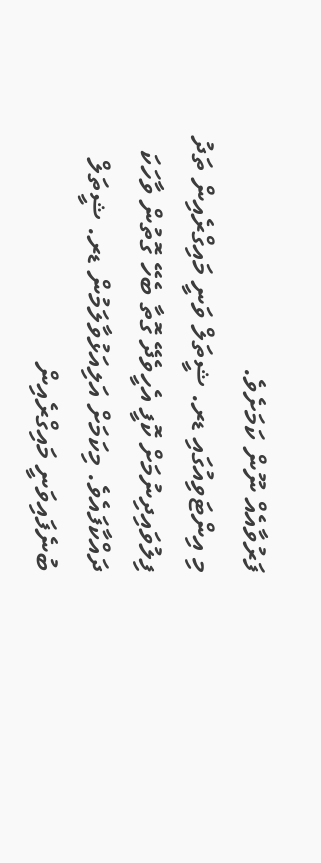ފަރުވާއެއް ނޫން ކަމަށެވެ.
މި އިންޓަވިއުގައި ޑރ. ޝީތަލް ވަނީ މައިގްރެއިން ތަދު ފިލުވައިދިނުމަށް ކޮފީ އެހީވެދޭ ގޮތާ ބެހޭ ގޮތުން ވާހަކަ ދައްކާފައެވެ. މިކަމަށް އަލިއަޅުވާލަމުން ޑރ. ޝީތަލް ބުނެފައިވަނީ މައިގްރެއިން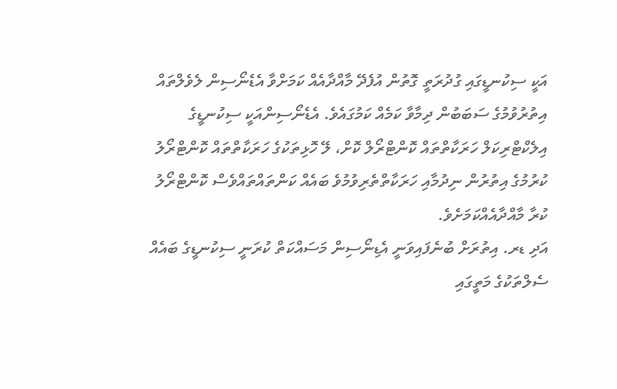އަކީ ސިކުނޑީގައި ގުދުރަތީ ގޮތުން އުފެދޭ މާއްދާއެއް ކަމަށްވާ އެޑެނޯސިން ލެވެލްތައް އިތުރުވުމުގެ ސަބަބުން ދިމާވާ ކަމެއް ކަމުގައެވެ. އެޑެނޯސިންއަކީ ސިކުނޑީގެ އިލެކްޓްރިކަލް ހަރަކާތްތައް ކޮންޓްރޯލް ކޮށް، ލޭ ހޮޅިތަކުގެ ހަރަކާތްތައް ކޮންޓްރޯލު ކުރުމުގެ އިތުރުން ނިދުމާއި ހަރަކާތްތެރިވުމުވެ ބައެއް ކަންތައްތައްވެސް ކޮންޓްރޯލު ކުރާ މާއްދާއެއްކަމަށެވެ.
އަދި ޑރ. އިތުރަށް ބުނެފައިވަނީ އެޑިނޯސިން މަސައްކަތް ކުރަނީ ސިކުނޑީގެ ބައެއް ސެލްތަކުގެ މަތީގައި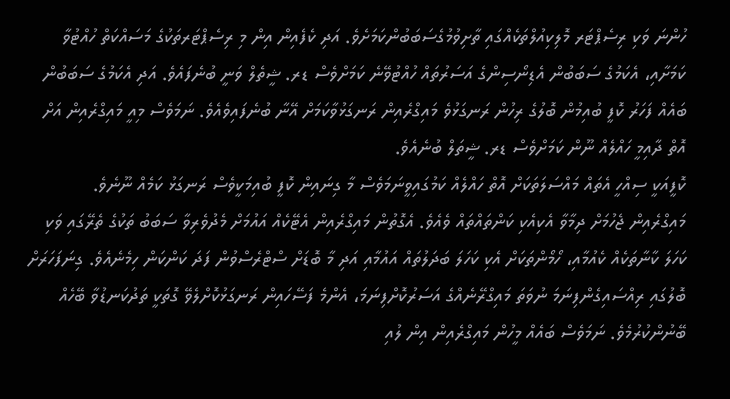ހުންނަ ވަކި ރިސެޕްޓަރ މޮލިކިއުލްތަކެއްގައި ތާށިވުމުގެސަބަބުންކަމަށެވެ. އަދި ކެފެއިން އިން މި ރިސެޕްޓަރތަކުގެ މަސައްކަތް ހުއްޓުވާ ކަމަށާއި، އެކަމުގެ ސަބަބުން އެޑިނޯސިންގެ އަސަރުތައް ހުއްޓުވޭނެ ކަމަށްވެސް ޑރ. ޝީތެލް ވަނީ ބުނެފައެވެ. އަދި އެކަމުގެ ސަބަބުން ބައެއް ފަހަރު ކޮފީ ބުއިމުން ބޮލުގެ ރިހުން ރަނގަޅުވެ މައިގްރެއިން ރަނގަޅުވާކަމަށް އޭނާ ބުނެފައިވެއެވެ. ނަމަވެސް މިއީ މައިގްރެއިން އަށް އޮތް ދާއިމީ ހައްލެއް ނޫން ކަމަށްވެސް ޑރ. ޝީތަލް ބުނެއެވެ.
ކޮފީއަކީ ސިއްހީ އެތައް މައްސަލަތަކަށް އޮތް ހައްލެއް ކަމުގައިވީނަމަވެސް މާ ގިނައިން ކޮފީ ބުއިމަކީވެސް ރަނގަޅު ކަމެއް ނޫނެވެ.
މައިގްރެއިން ޖެހުމަށް ދިމާވާ އެކިއެކި ކަންތައްތައް ވެއެވެ. އެގޮތުން މައިގްރެއިން އެޓޭކެއް އައުމަށް މެދުވެރިވާ ސަބަބު ތަކުގެ ތެރޭގައި ވަކި ކަހަލަ ކާނާތަކެއް ކެއުމާއި، ހޯމޯންތަކަށް އެކި ކަހަލަ ބަދަލުތައް އައުމާއި އަދި މާ ބޮޑަށް ސްޓްރެސްވުން ފަދަ ކަންކަން ހިމެނެއެވެ. ގިނަފަހަރަށް ބޮލުގައި ރިއްސައިގެންފިނަމަ ނުވަތަ މައިގްރޭނެއްގެ އަސަރުކޮށްފިނަމަ، އެންމެ ފަސޭހައިން ރަނގަޅުކޮށްލެވޭ ގޮތަކީ ތަދުކަނޑުވާ ބޭހެއް ބޭނުންކުރުމެވެ. ނަމަވެސް ބައެއް މީހުން މައިގްރެއިން އިން ލުއި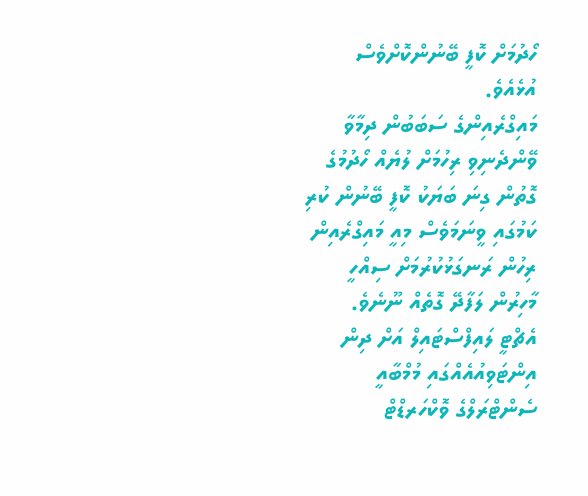ހޯދުމަށް ކޮފީ ބޭނުންކޮށްވެސް އުޅެއެވެ.
މައިގްރެއިންގެ ސަބަބުން ދިމާވާ ވޭންދެނިވި ރިހުމަށް ލުޔެއް ހޯދުމުގެ ގޮތުން ގިނަ ބަޔަކު ކޮފީ ބޭނުން ކުރި ކަމުގައި ވީނަމަވެސް މިއީ މައިގްރެއިން ރިހުން ރަނގަޅުކުރުމަށް ސިއްހީ މާހިރުން ލަފާދޭ ގޮތެއް ނޫނެވެ.
އެޗްޓީ ލައިފްސްޓައިލް އަށް ދިން އިންޓަވިއުއެއްގައި މުމްބާއީ ސެންޓްރަލްގެ ވޮކްހަރޑްޓް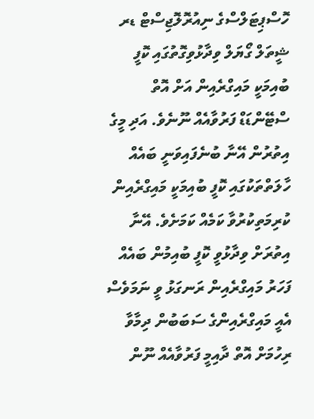ހޮސްޕިޓަލްސްގެ ނިއުރޮލޮޖިސްޓް ޑރ ޝީތަލް ގޯޔަލް ވިދާޅުވިގޮތުގައި ކޮފީ ބުއިމަކީ މައިގްރެއިން އަށް އޮތް ސްޓޭންޑަޑް ފަރުވާއެއް ނޫނެވެ. އަދި މީގެ އިތުރުން އޭނާ ބުނެފައިވަނީ ބައެއް ހާލަތްތަކުގައި ކޮފީ ބުއިމަކީ މައިގްރެއިން ކުރިމަތިކުރުވާ ކަމެއް ކަމަށެވެ. އޭނާ އިތުރަށް ވިދާޅުވީ ކޮފީ ބުއިމުން ބައެއް ފަހަރު މައިގްރެއިން ރަނގަޅު ވީ ނަމަވެސް އެއީ މައިގްރެއިންގެ ސަބަބުން ދިމާވާ ރިހުމަށް އޮތް ދާއިމީ ފަރުވާއެއް ނޫން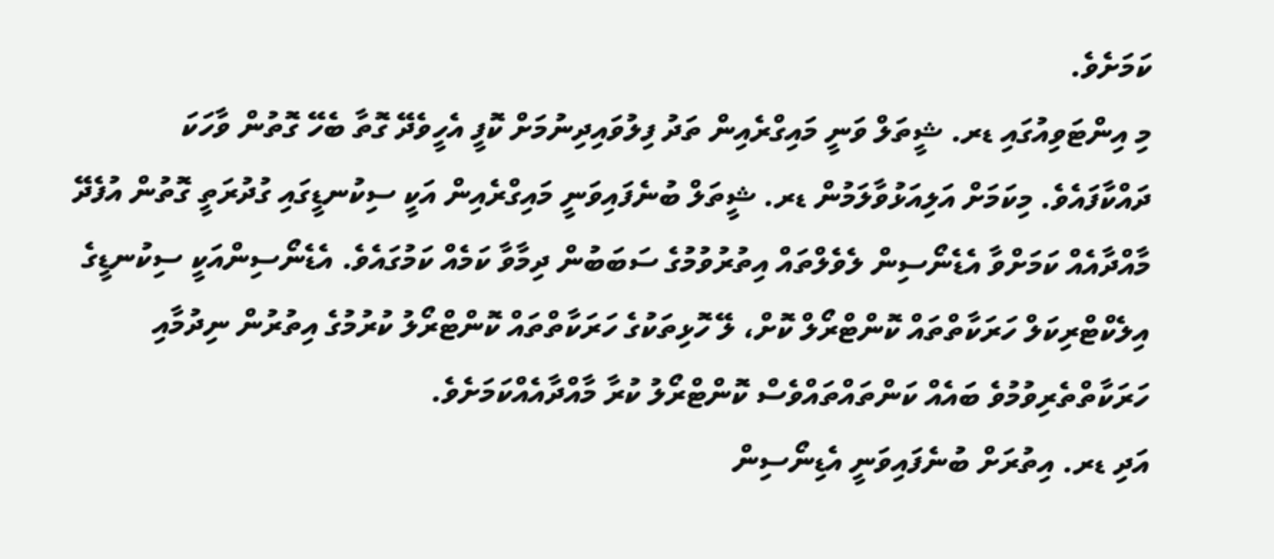ކަމަށެވެ.
މި އިންޓަވިއުގައި ޑރ. ޝީތަލް ވަނީ މައިގްރެއިން ތަދު ފިލުވައިދިނުމަށް ކޮފީ އެހީވެދޭ ގޮތާ ބެހޭ ގޮތުން ވާހަކަ ދައްކާފައެވެ. މިކަމަށް އަލިއަޅުވާލަމުން ޑރ. ޝީތަލް ބުނެފައިވަނީ މައިގްރެއިން އަކީ ސިކުނޑީގައި ގުދުރަތީ ގޮތުން އުފެދޭ މާއްދާއެއް ކަމަށްވާ އެޑެނޯސިން ލެވެލްތައް އިތުރުވުމުގެ ސަބަބުން ދިމާވާ ކަމެއް ކަމުގައެވެ. އެޑެނޯސިންއަކީ ސިކުނޑީގެ އިލެކްޓްރިކަލް ހަރަކާތްތައް ކޮންޓްރޯލް ކޮށް، ލޭ ހޮޅިތަކުގެ ހަރަކާތްތައް ކޮންޓްރޯލު ކުރުމުގެ އިތުރުން ނިދުމާއި ހަރަކާތްތެރިވުމުވެ ބައެއް ކަންތައްތައްވެސް ކޮންޓްރޯލު ކުރާ މާއްދާއެއްކަމަށެވެ.
އަދި ޑރ. އިތުރަށް ބުނެފައިވަނީ އެޑިނޯސިން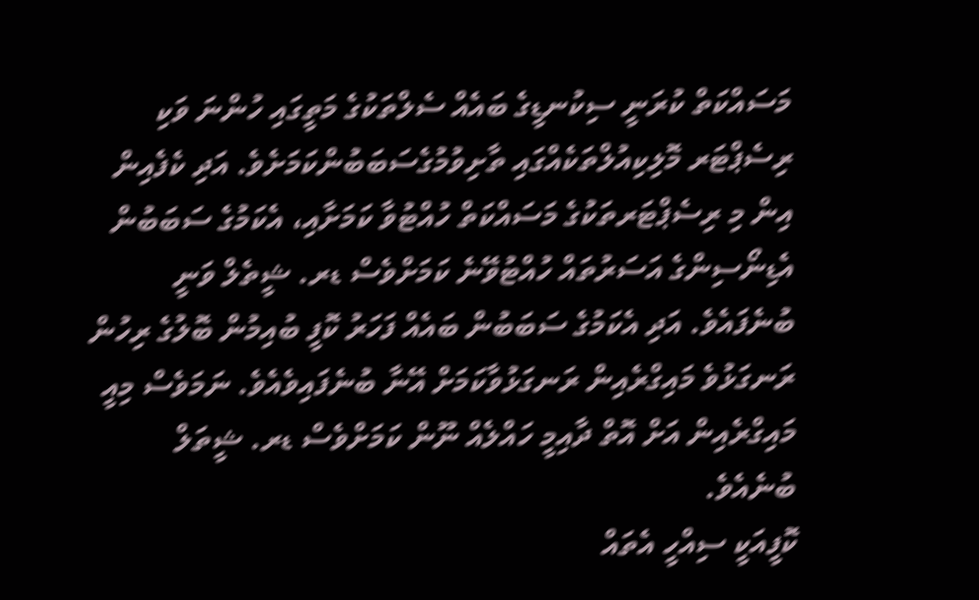މަސައްކަތް ކުރަނީ ސިކުނޑީގެ ބައެއް ސެލްތަކުގެ މަތީގައި ހުންނަ ވަކި ރިސެޕްޓަރ މޮލިކިއުލްތަކެއްގައި ތާށިވުމުގެސަބަބުންކަމަށެވެ. އަދި ކެފެއިން އިން މި ރިސެޕްޓަރތަކުގެ މަސައްކަތް ހުއްޓުވާ ކަމަށާއި، އެކަމުގެ ސަބަބުން އެޑިނޯސިންގެ އަސަރުތައް ހުއްޓުވޭނެ ކަމަށްވެސް ޑރ. ޝީތެލް ވަނީ ބުނެފައެވެ. އަދި އެކަމުގެ ސަބަބުން ބައެއް ފަހަރު ކޮފީ ބުއިމުން ބޮލުގެ ރިހުން ރަނގަޅުވެ މައިގްރެއިން ރަނގަޅުވާކަމަށް އޭނާ ބުނެފައިވެއެވެ. ނަމަވެސް މިއީ މައިގްރެއިން އަށް އޮތް ދާއިމީ ހައްލެއް ނޫން ކަމަށްވެސް ޑރ. ޝީތަލް ބުނެއެވެ.
ކޮފީއަކީ ސިއްހީ އެތައް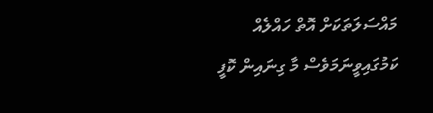މައްސަލަތަކަށް އޮތް ހައްލެއް ކަމުގައިވީނަމަވެސް މާ ގިނައިން ކޮފީ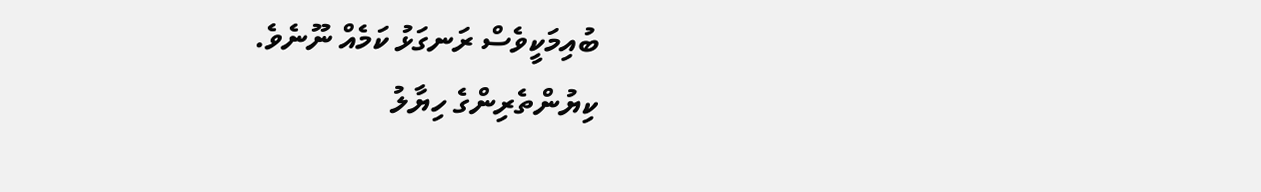ބުއިމަކީވެސް ރަނގަޅު ކަމެއް ނޫނެވެ.
ކިޔުންތެރިންގެ ހިޔާލު